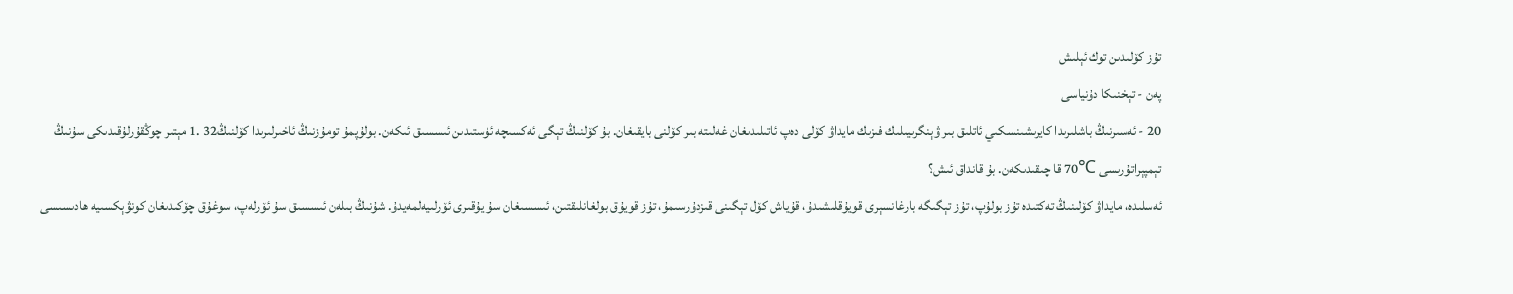تۇز كۆلىدىن توك ئېلىش
پەن - تېخنىكا دۇنياسى
20 - ئەسىرنىڭ باشلىرىدا كايرىشىنسكىي ئاتلىق بىر ۋېنگرىيىلىك فىزىك مايداۋ كۆلى دەپ ئاتىلىدىغان غەلىتە بىر كۆلنى بايقىغان. بۇ كۆلنىڭ تېگى ئەكسىچە ئۈستىدىن ئىسسىق ئىكەن. بولۇپمۇ تومۇزنىڭ ئاخىرلىرىدا كۆلنىڭ32 .1 مېتىر چوڭقۇرلۇقىدىكى سۇنىڭ تېمپېراتۇرىسى ℃70 قا چىقىدىكەن. بۇ قانداق ئىش؟
ئەسلىدە، مايداۋ كۆلىنىڭ تەكتىدە تۇز بولۇپ، تۇز تېگىگە بارغانسېرى قويۇقلىشىدۇ، قۇياش كۆل تېگىنى قىزدۇرسىمۇ، تۇز قويۇق بولغانلىقتىن، ئىسسىغان سۇ يۇقىرى ئۆرلىيەلمەيدۇ. شۇنىڭ بىلەن ئىسسىق سۇ ئۆرلەپ، سوغۇق چۆكىدىغان كونۋېكسىيە ھادىسىسى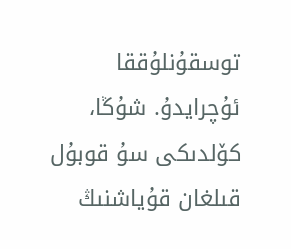توسقۇنلۇققا ئۇچرايدۇ. شۇڭا، كۆلدىكى سۇ قوبۇل قىلغان قۇياشنىڭ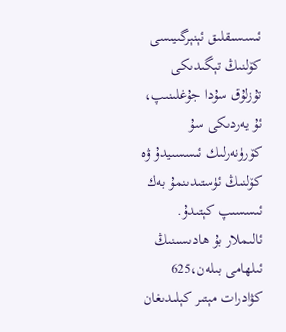ئىسسىقلىق ئېنېرگىيىسى كۆلنىڭ تېگىدىكى تۇزلۇق سۇدا جۇغلىنىپ، ئۇ يەردىكى سۇ كۆرۈنەرلىك ئىسسىيدۇ ۋە كۆلنىڭ ئۈستىدىنمۇ بەك ئىسسىپ كېتىدۇ.
ئالىملار بۇ ھادىسىنىڭ ئىلھامى بىلەن،625 كۋادرات مېتىر كېلىدىغان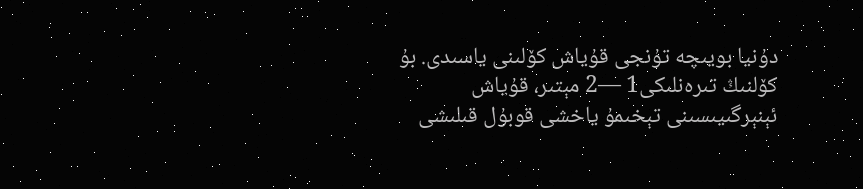دۇنيا بويىچە تۇنجى قۇياش كۆلىنى ياسىدى. بۇ كۆلنىڭ تىرەنلىكى1 —2 مېتىر، قۇياش ئېنېرگىيىسىنى تېخىمۇ ياخشى قوبۇل قىلىشى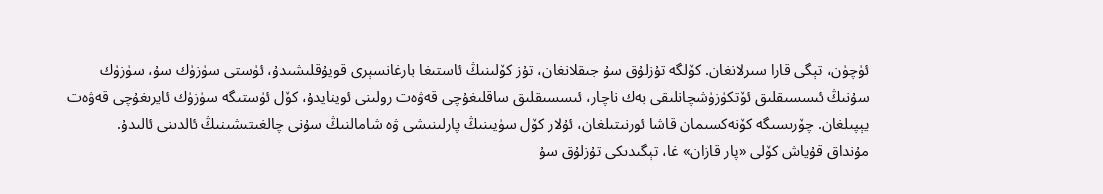ئۈچۈن، تېگى قارا سىرلانغان. كۆلگە تۇزلۇق سۇ جىقلانغان، تۇز كۆلىنىڭ ئاستىغا بارغانسېرى قويۇقلىشىدۇ، ئۈستى سۈزۈك سۇ، سۈزۈك سۇنىڭ ئىسسىقلىق ئۆتكۈزۈشچانلىقى بەك ناچار، ئىسسىقلىق ساقلىغۇچى قەۋەت رولىنى ئوينايدۇ، كۆل ئۈستىگە سۈزۈك ئايرىغۇچى قەۋەت يېپىلغان. چۆرىسىگە كۆنەكسىمان قاشا ئورنىتىلغان، ئۇلار كۆل سۈيىنىڭ پارلىنىشى ۋە شامالنىڭ سۇنى چالغىتىشىنىڭ ئالدىنى ئالىدۇ.
مۇنداق قۇياش كۆلى «پار قازان» غا، تېگىدىكى تۇزلۇق سۇ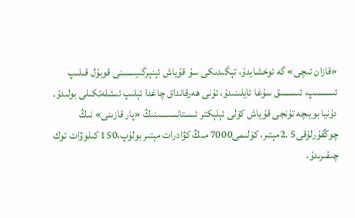«قازان ئىچى» گە ئوخشايدۇ، تېگىدىكى سۇ قۇياش ئېنېرگىيىسىنى قوبۇل قىلىپ ئىسسىپ، ئىسسىق سۇغا ئايلىنىدۇ، ئۇنى ھەرقانداق چاغدا ئېلىپ ئىشلەتكىلى بولىدۇ.
دۇنيا بويىچە تۇنجى قۇياش كۆلى ئېلېكتر ئىستانسىسىنىڭ «پار قازىنى» نىڭ چوڭقۇرلۇقى5 .2مېتىر، كۆلىمى7000 مىڭ كۋادرات مېتىر بولۇپ،150 كىلوۋات توك چىقىرىدۇ،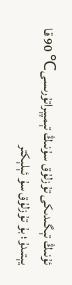ئۇنىڭ تېگىدىكى تۇزلۇق سۇنىڭ تېمپېراتۇرىسى℃ 90 قا يېتىدۇ؛ بۇ تۇزلۇق سۇ ئېلېكتر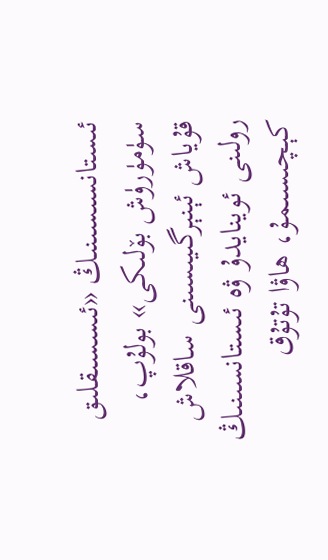ئىستانسىسىنىڭ «ئىسسىقلىق سۈمۈرۈش بۆلىكى» بولۇپ، قۇياش ئېنېرگىيىسىنى ساقلاش رولىنى ئوينايدۇ ۋە ئىستانسىنىڭ كېچىسىمۇ، ھاۋا تۇتۇق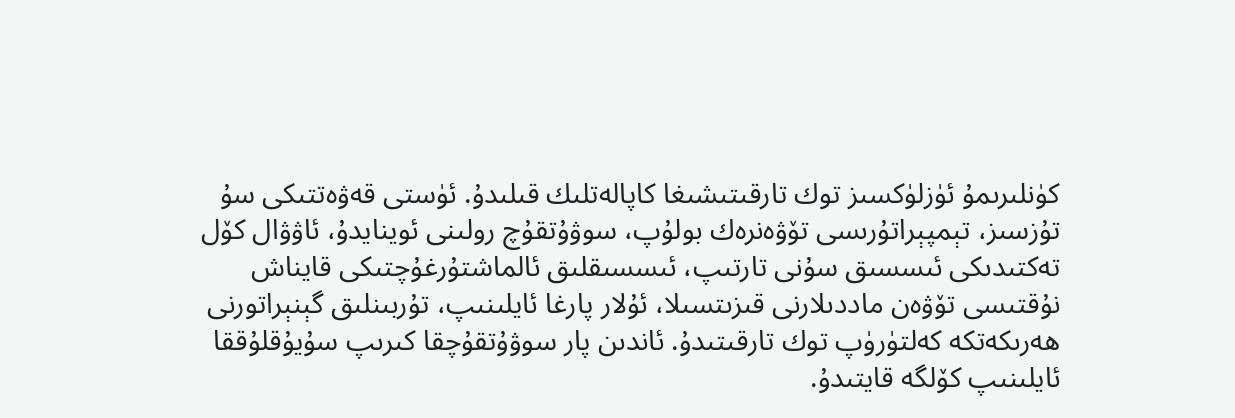كۈنلىرىمۇ ئۈزلۈكسىز توك تارقىتىشىغا كاپالەتلىك قىلىدۇ. ئۈستى قەۋەتتىكى سۇ تۇزسىز، تېمپېراتۇرىسى تۆۋەنرەك بولۇپ، سوۋۇتقۇچ رولىنى ئوينايدۇ، ئاۋۋال كۆل تەكتىدىكى ئىسسىق سۇنى تارتىپ، ئىسسىقلىق ئالماشتۇرغۇچتىكى قايناش نۇقتىسى تۆۋەن ماددىلارنى قىزىتسىلا، ئۇلار پارغا ئايلىنىپ، تۇربىنلىق گېنېراتورنى ھەرىكەتكە كەلتۈرۈپ توك تارقىتىدۇ. ئاندىن پار سوۋۇتقۇچقا كىرىپ سۇيۇقلۇققا ئايلىنىپ كۆلگە قايتىدۇ.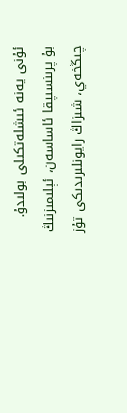ئۇنى يەنە ئىشلەتكىلى بولىدۇ.
بۇ پرىنسىپقا ئاساسەن، ئېلىمىزنىڭ چىڭخەي، شىزاڭ رايونلىرىدىكى تۇز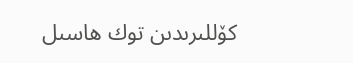كۆللىرىدىن توك ھاسىل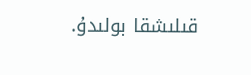قىلىشقا بولىدۇ.